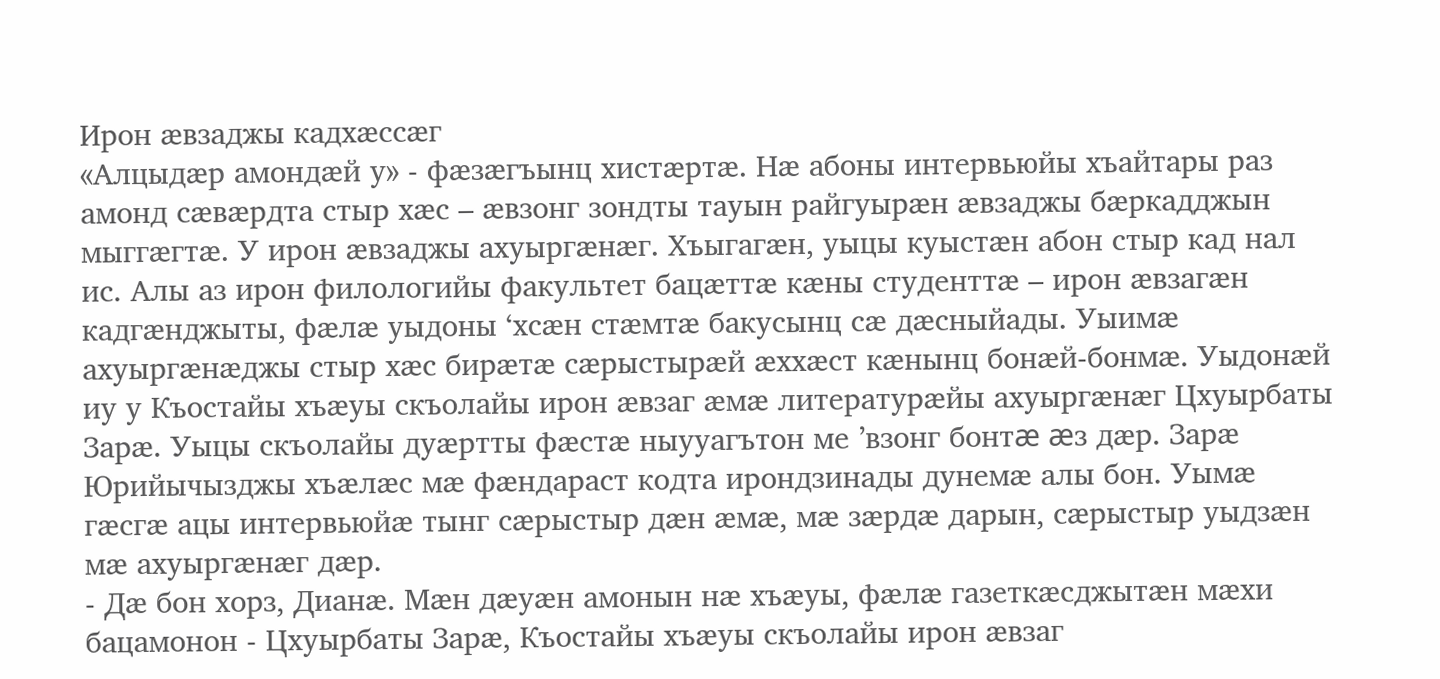Ирон æвзаджы кадхæссæг
«Алцыдæр амондæй у» - фæзæгъынц хистæртæ. Нæ абоны интервьюйы хъайтары раз амонд сæвæрдта стыр хæс – æвзонг зондты тауын райгуырæн æвзаджы бæркадджын мыггæгтæ. У ирон æвзаджы ахуыргæнæг. Хъыгагæн, уыцы куыстæн абон стыр кад нал ис. Алы аз ирон филологийы факультет бацæттæ кæны студенттæ – ирон æвзагæн кадгæнджыты, фæлæ уыдоны ‘хсæн стæмтæ бакусынц сæ дæсныйады. Уыимæ ахуыргæнæджы стыр хæс бирæтæ сæрыстырæй æххæст кæнынц бонæй-бонмæ. Уыдонæй иу у Къостайы хъæуы скъолайы ирон æвзаг æмæ литературæйы ахуыргæнæг Цхуырбаты Зарæ. Уыцы скъолайы дуæртты фæстæ ныууагътон ме ’взонг бонтæ æз дæр. Зарæ Юрийычызджы хъæлæс мæ фæндараст кодта ирондзинады дунемæ алы бон. Уымæ гæсгæ ацы интервьюйæ тынг сæрыстыр дæн æмæ, мæ зæрдæ дарын, сæрыстыр уыдзæн мæ ахуыргæнæг дæр.
- Дæ бон хорз, Дианæ. Мæн дæуæн амонын нæ хъæуы, фæлæ газеткæсджытæн мæхи бацамонон - Цхуырбаты Зарæ, Къостайы хъæуы скъолайы ирон æвзаг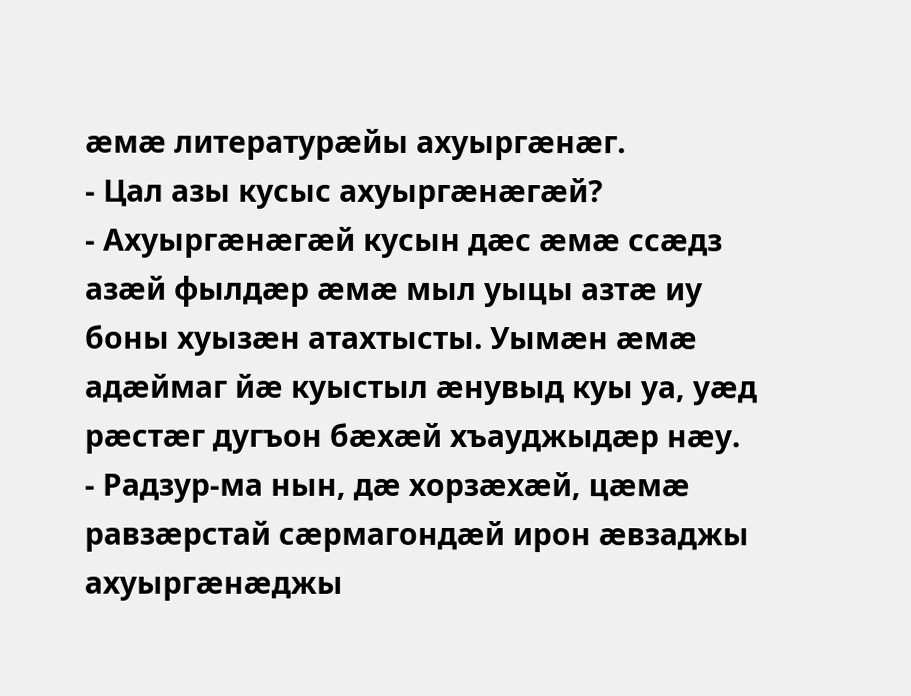æмæ литературæйы ахуыргæнæг.
- Цал азы кусыс ахуыргæнæгæй?
- Ахуыргæнæгæй кусын дæс æмæ ссæдз азæй фылдæр æмæ мыл уыцы азтæ иу боны хуызæн атахтысты. Уымæн æмæ адæймаг йæ куыстыл æнувыд куы уа, уæд рæстæг дугъон бæхæй хъауджыдæр нæу.
- Радзур-ма нын, дæ хорзæхæй, цæмæ равзæрстай сæрмагондæй ирон æвзаджы ахуыргæнæджы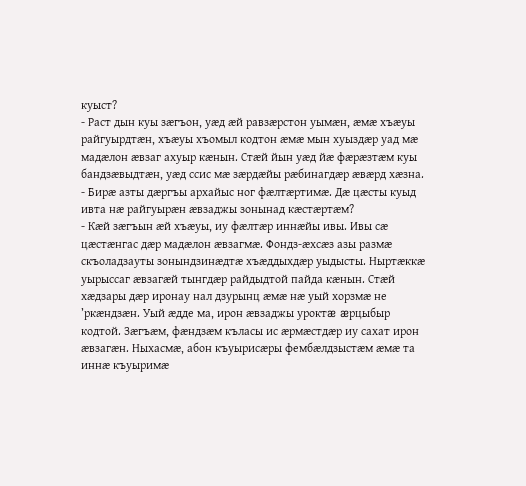куыст?
- Раст дын куы зæгъон, уæд æй равзæрстон уымæн, æмæ хъæуы райгуырдтæн, хъæуы хъомыл кодтон æмæ мын хуыздæр уад мæ мадæлон æвзаг ахуыр кæнын. Стæй йын уæд йæ фæрæзтæм куы бандзæвыдтæн, уæд ссис мæ зæрдæйы рæбинагдæр æвæрд хæзна.
- Бирæ азты дæргъы архайыс ног фæлтæртимæ. Дæ цæсты куыд ивта нæ райгуырæн æвзаджы зонынад кæстæртæм?
- Кæй зæгъын æй хъæуы, иу фæлтæр иннæйы ивы. Ивы сæ цæстæнгас дæр мадæлон æвзагмæ. Фондз-æхсæз азы размæ скъоладзауты зонындзинæдтæ хъæддыхдæр уыдысты. Ныртæккæ уырыссаг æвзагæй тынгдæр райдыдтой пайда кæнын. Стæй хæдзары дæр иронау нал дзурынц æмæ нæ уый хорзмæ не ’ркæндзæн. Уый æдде ма, ирон æвзаджы уроктæ æрцыбыр кодтой. Зæгъæм, фæндзæм къласы ис æрмæстдæр иу сахат ирон æвзагæн. Ныхасмæ, абон къуырисæры фембæлдзыстæм æмæ та иннæ къуыримæ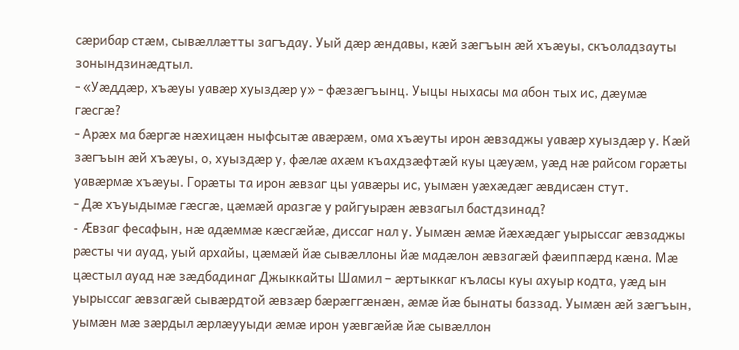сæрибар стæм, сывæллæтты загъдау. Уый дæр æндавы, кæй зæгъын æй хъæуы, скъоладзауты зонындзинæдтыл.
- «Уæддæр, хъæуы уавæр хуыздæр у» - фæзæгъынц. Уыцы ныхасы ма абон тых ис, дæумæ гæсгæ?
- Арæх ма бæргæ нæхицæн ныфсытæ авæрæм, ома хъæуты ирон æвзаджы уавæр хуыздæр у. Кæй зæгъын æй хъæуы, о, хуыздæр у, фæлæ ахæм къахдзæфтæй куы цæуæм, уæд нæ райсом горæты уавæрмæ хъæуы. Горæты та ирон æвзаг цы уавæры ис, уымæн уæхæдæг æвдисæн стут.
- Дæ хъуыдымæ гæсгæ, цæмæй аразгæ у райгуырæн æвзагыл бастдзинад?
- Æвзаг фесафын, нæ адæммæ кæсгæйæ, диссаг нал у. Уымæн æмæ йæхæдæг уырыссаг æвзаджы рæсты чи ауад, уый архайы, цæмæй йæ сывæллоны йæ мадæлон æвзагæй фæиппæрд кæна. Мæ цæстыл ауад нæ зæдбадинаг Джыккайты Шамил – æртыккаг къласы куы ахуыр кодта, уæд ын уырыссаг æвзагæй сывæрдтой æвзæр бæрæггæнæн, æмæ йæ бынаты баззад. Уымæн æй зæгъын, уымæн мæ зæрдыл æрлæууыди æмæ ирон уæвгæйæ йæ сывæллон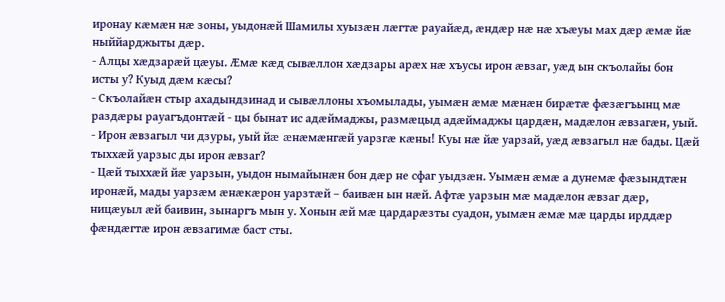иронау кæмæн нæ зоны, уыдонæй Шамилы хуызæн лæгтæ рауайæд, æндæр нæ нæ хъæуы мах дæр æмæ йæ ныййарджыты дæр.
- Алцы хæдзарæй цæуы. Æмæ кæд сывæллон хæдзары арæх нæ хъусы ирон æвзаг, уæд ын скъолайы бон исты у? Куыд дæм кæсы?
- Скъолайæн стыр ахадындзинад и сывæллоны хъомылады, уымæн æмæ мæнæн бирæтæ фæзæгъынц мæ раздæры рауагъдонтæй - цы бынат ис адæймаджы, размæцыд адæймаджы цардæн, мадæлон æвзагæн, уый.
- Ирон æвзагыл чи дзуры, уый йæ æнæмæнгæй уарзгæ кæны! Куы нæ йæ уарзай, уæд æвзагыл нæ бады. Цæй тыххæй уарзыс ды ирон æвзаг?
- Цæй тыххæй йæ уарзын, уыдон нымайынæн бон дæр не сфаг уыдзæн. Уымæн æмæ а дунемæ фæзындтæн иронæй, мады уарзæм æнæкæрон уарзтæй – баивæн ын нæй. Афтæ уарзын мæ мадæлон æвзаг дæр, ницæуыл æй баивин, зынаргъ мын у. Хонын æй мæ цардарæзты суадон, уымæн æмæ мæ царды ирддæр фæндæгтæ ирон æвзагимæ баст сты.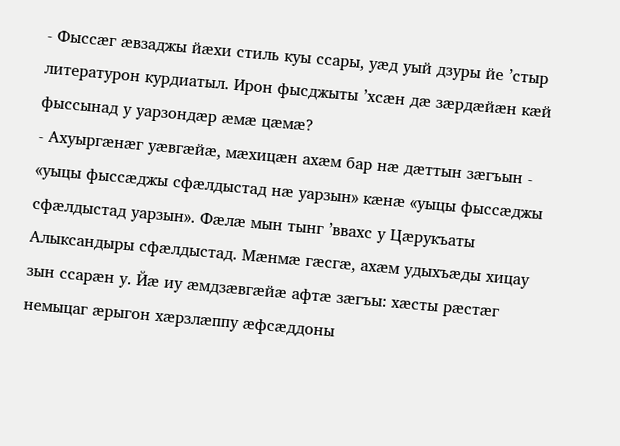- Фыссæг æвзаджы йæхи стиль куы ссары, уæд уый дзуры йе ’стыр литературон курдиатыл. Ирон фысджыты ’хсæн дæ зæрдæйæн кæй фыссынад у уарзондæр æмæ цæмæ?
- Ахуыргæнæг уæвгæйæ, мæхицæн ахæм бар нæ дæттын зæгъын - «уыцы фыссæджы сфæлдыстад нæ уарзын» кæнæ «уыцы фыссæджы сфæлдыстад уарзын». Фæлæ мын тынг ’ввахс у Цæрукъаты Алыксандыры сфæлдыстад. Мæнмæ гæсгæ, ахæм удыхъæды хицау зын ссарæн у. Йæ иу æмдзæвгæйæ афтæ зæгъы: хæсты рæстæг немыцаг æрыгон хæрзлæппу æфсæддоны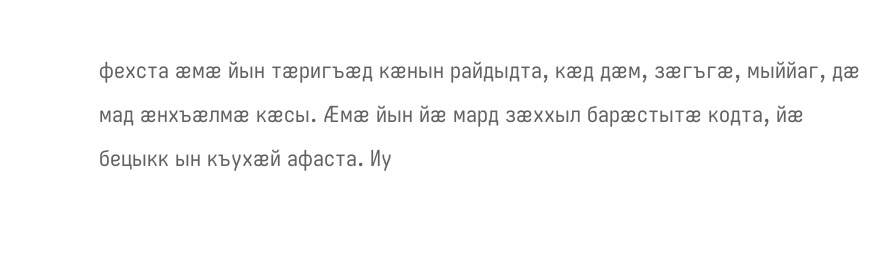фехста æмæ йын тæригъæд кæнын райдыдта, кæд дæм, зæгъгæ, мыййаг, дæ мад æнхъæлмæ кæсы. Æмæ йын йæ мард зæххыл барæстытæ кодта, йæ бецыкк ын къухæй афаста. Иу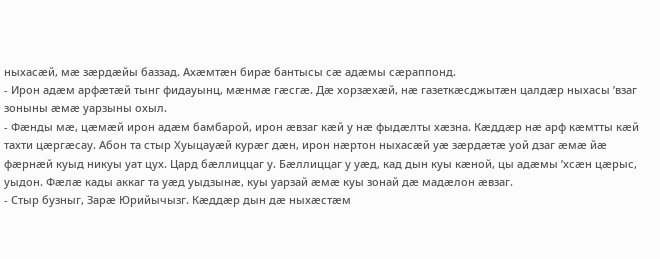ныхасæй, мæ зæрдæйы баззад. Ахæмтæн бирæ бантысы сæ адæмы сæраппонд.
- Ирон адæм арфæтæй тынг фидауынц, мæнмæ гæсгæ. Дæ хорзæхæй, нæ газеткæсджытæн цалдæр ныхасы ’взаг зоныны æмæ уарзыны охыл.
- Фæнды мæ, цæмæй ирон адæм бамбарой, ирон æвзаг кæй у нæ фыдæлты хæзна. Кæддæр нæ арф кæмтты кæй тахти цæргæсау. Абон та стыр Хуыцауæй курæг дæн, ирон нæртон ныхасæй уæ зæрдæтæ уой дзаг æмæ йæ фæрнæй куыд никуы уат цух. Цард бæллиццаг у. Бæллиццаг у уæд, кад дын куы кæной, цы адæмы ’хсæн цæрыс, уыдон. Фæлæ кады аккаг та уæд уыдзынæ, куы уарзай æмæ куы зонай дæ мадæлон æвзаг.
- Стыр бузныг, Зарæ Юрийычызг. Кæддæр дын дæ ныхæстæм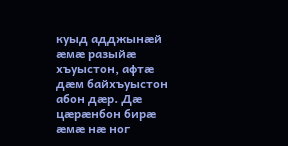куыд адджынæй æмæ разыйæ хъуыстон, афтæ дæм байхъуыстон абон дæр. Дæ цæрæнбон бирæ æмæ нæ ног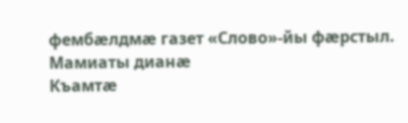фембæлдмæ газет «Слово»-йы фæрстыл.
Мамиаты дианæ
Къамтæ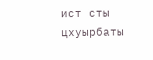ист сты цхуырбаты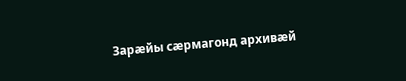Зарæйы сæрмагонд архивæй